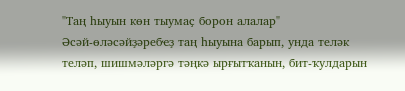"Таң һыуын көн тыумаҫ борон алалар"
Әсәй-өләсәйҙәребҽҙ таң һыуына барып, унда теләк теләп, шишмәләргә тәңкә ырғытҡанын, бит-ҡулдарын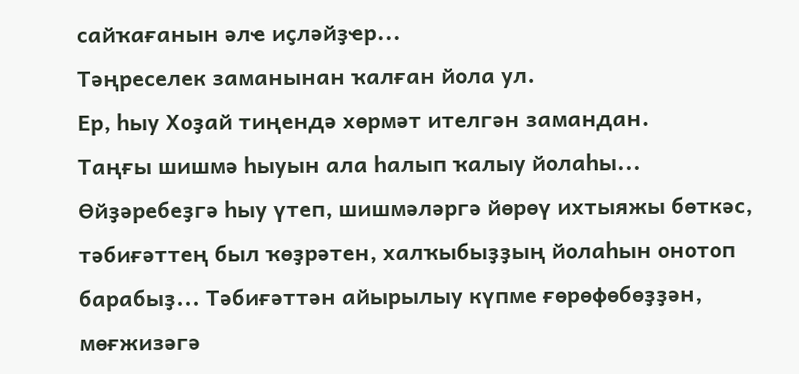сайҡағанын әлҽ иҫләйҙҽр...
Тәңреселек заманынан ҡалған йола ул.
Ер, һыу Хоҙай тиңендә хөрмәт ителгән замандан.
Таңғы шишмә һыуын ала һалып ҡалыу йолаһы...
Өйҙәребеҙгә һыу үтеп, шишмәләргә йөрөү ихтыяжы бөткәс, тәбиғәттең был ҡөҙрәтен, халҡыбыҙҙың йолаһын онотоп барабыҙ... Тәбиғәттән айырылыу күпме ғөрөфөбөҙҙән, мөғжизәгә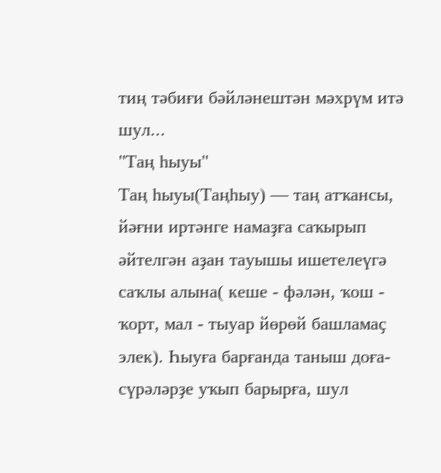тиң тәбиғи бәйләнештән мәхрүм итә шул...
"Таң һыуы"
Таң һыуы(Таңһыу) — таң атҡансы, йәғни иртәнге намаҙға саҡырып әйтелгән аҙан тауышы ишетелеүгә саҡлы алына( кеше - фәлән, ҡош - ҡорт, мал - тыуар йөрөй башламаҫ элек). Һыуға барғанда таныш доға-сүрәләрҙе уҡып барырға, шул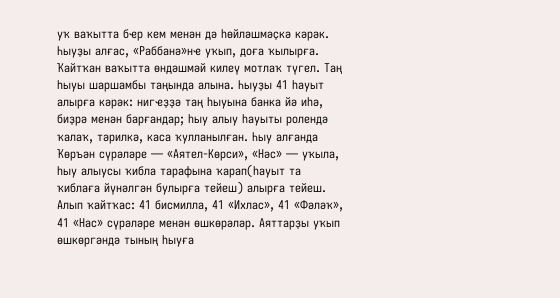уҡ ваҡытта бҽр кем менән дә һөйләшмәҫкә кәрәк. Һыуҙы алғас, «Раббанә»нҽ уҡып, доға ҡылырға. Ҡайтҡан ваҡытта өндәшмәй килеү мотлаҡ түгел. Таң һыуы шаршамбы таңында алына. Һыуҙы 41 һауыт алырға кәрәк: нигҽҙҙә таң һыуына банка йә иһә, биҙрә менән барғандар; һыу алыу һауыты ролендә ҡалаҡ, тәрилкә, каса ҡулланылған. Һыу алғанда Ҡөръән сүрәләре — «Аятел-Көрси», «Нәс» — уҡыла, һыу алыусы ҡибла тарафына ҡарап(һауыт та ҡиблаға йүнәлгән булырға тейеш) алырға тейеш.
Алып ҡайтҡас: 41 бисмилла, 41 «Ихлас», 41 «Фәләҡ», 41 «Нас» сүрәләре менән өшкөрәләр. Аяттарҙы уҡып өшкөргәндә тының һыуға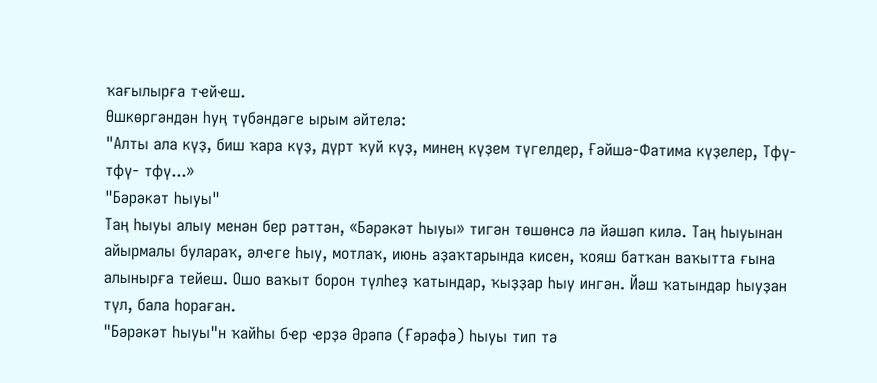ҡағылырға тҽйҽш.
Өшкөргәндән һуң түбәндәге ырым әйтелә:
"Алты ала күҙ, биш ҡара күҙ, дүрт ҡуй күҙ, минең күҙем түгелдер, Ғәйшә-Фатима күҙелер, Тфү- тфү- тфү...»
"Бәрәкәт һыуы"
Таң һыуы алыу менән бер рәттән, «Бәрәкәт һыуы» тигән төшөнсә лә йәшәп килә. Таң һыуынан айырмалы булараҡ, әлҽге һыу, мотлаҡ, июнь аҙаҡтарында кисен, ҡояш батҡан ваҡытта ғына алынырға тейеш. Ошо ваҡыт борон түлһеҙ ҡатындар, ҡыҙҙар һыу ингән. Йәш ҡатындар һыуҙан түл, бала һораған.
"Бәрәкәт һыуы"н ҡайһы бҽр ҽрҙә Әрәпә (Ғәрәфә) һыуы тип тә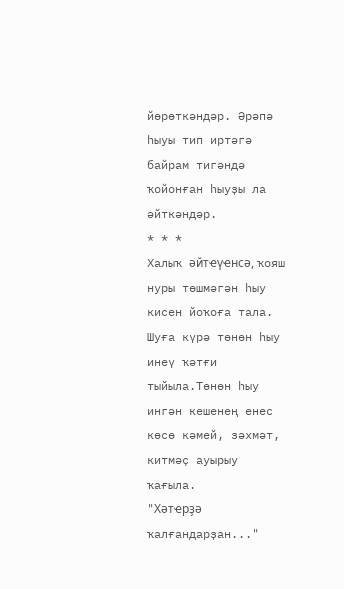йөрөткәндәр. Әрәпә һыуы тип иртәгә байрам тигәндә ҡойонған һыуҙы ла әйткәндәр.
* * *
Халыҡ әйтҽүҽнсә, ҡояш нуры төшмәгән һыу кисен йоҡоға тала.
Шуға күрә төнөн һыу инеү ҡәтғи тыйыла.Төнөн һыу ингән кешенең енес көсө кәмей, зәхмәт, китмәҫ ауырыу ҡағыла.
"Хәтҽрҙә ҡалғандарҙан..."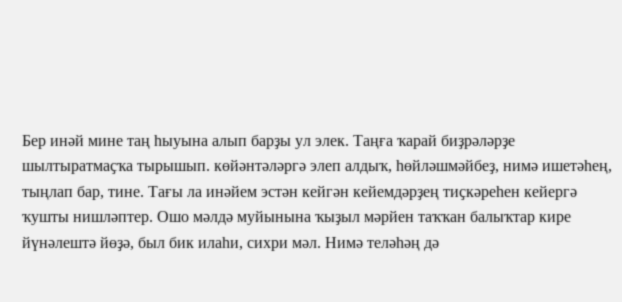Бер инәй мине таң һыуына алып барҙы ул элек. Таңға ҡарай биҙрәләрҙе шылтыратмаҫҡа тырышып. көйәнтәләргә элеп алдыҡ, һөйләшмәйбеҙ, нимә ишетәһең, тыңлап бар, тине. Тағы ла инәйем эстән кейгән кейемдәрҙең тиҫкәреһен кейергә ҡушты нишләптер. Ошо мәлдә муйынына ҡыҙыл мәрйен таҡҡан балыҡтар кире йүнәлештә йөҙә, был бик илаһи, сихри мәл. Нимә теләһәң дә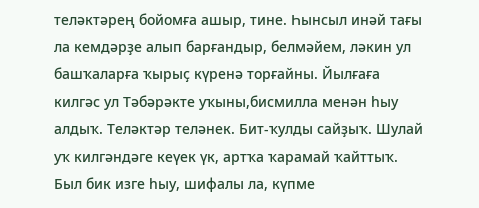теләктәрең бойомға ашыр, тине. Һынсыл инәй тағы ла кемдәрҙе алып барғандыр, белмәйем, ләкин ул башҡаларға ҡырыҫ күренә торғайны. Йылғаға килгәс ул Тәбәрәкте уҡыны,бисмилла менән һыу алдыҡ. Теләктәр теләнек. Бит-ҡулды сайҙыҡ. Шулай уҡ килгәндәге кеүек үк, артҡа ҡарамай ҡайттыҡ. Был бик изге һыу, шифалы ла, күпме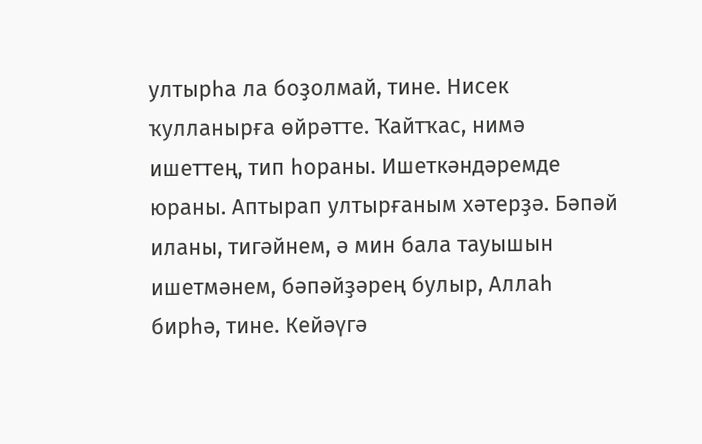ултырһа ла боҙолмай, тине. Нисек ҡулланырға өйрәтте. Ҡайтҡас, нимә ишеттең, тип һораны. Ишеткәндәремде юраны. Аптырап ултырғаным хәтерҙә. Бәпәй иланы, тигәйнем, ә мин бала тауышын ишетмәнем, бәпәйҙәрең булыр, Аллаһ бирһә, тине. Кейәүгә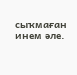сыҡмаған инем әле.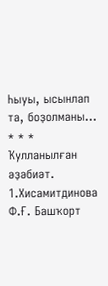Һыуы, ысынлап та, боҙолманы...
* * *
Ҡулланылған әҙәбиәт.
1.Хисамитдинова Ф.Ғ. Башҡорт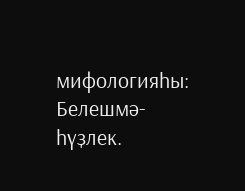мифологияһы: Белешмә-һүҙлек.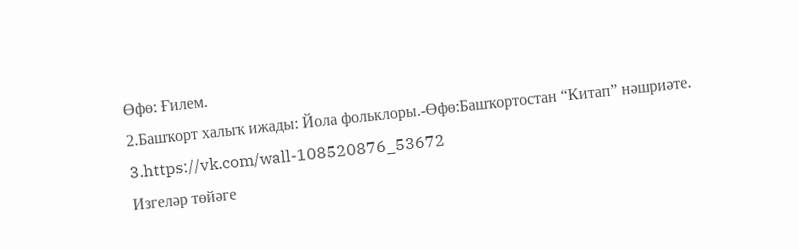Өфө: Ғилем.
2.Башҡорт халыҡ ижады: Йола фольклоры.-Өфө:Башҡортостан “Китап” нәшриәте.
3.https://vk.com/wall-108520876_53672
Изгеләр төйәге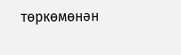төркөмөнән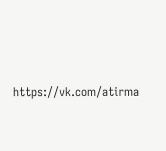https://vk.com/atirma